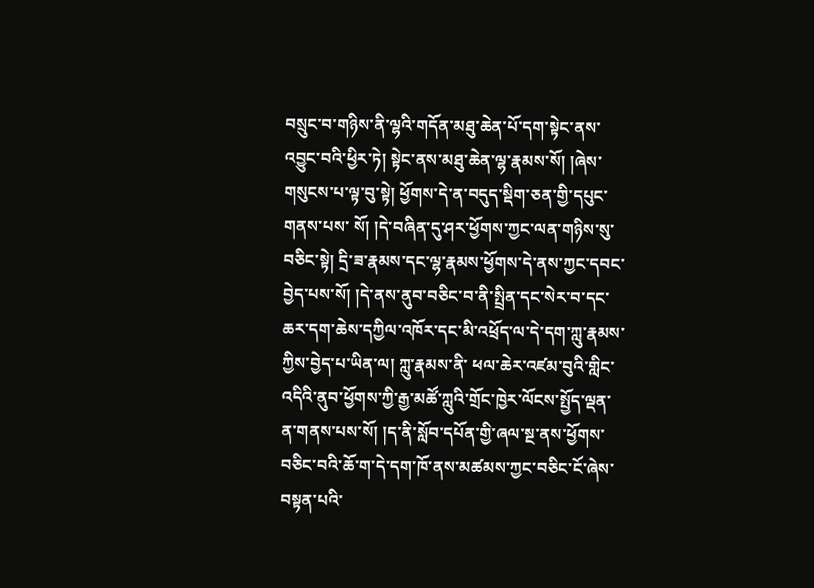བསྲུང་བ་གཉིས་ནི་ལྷའི་གདོན་མཐུ་ཆེན་པོ་དག་སྟེང་ནས་འབྱུང་བའི་ཕྱིར་ཏེ། སྟེང་ནས་མཐུ་ཆེན་ལྷ་རྣམས་སོ། །ཞེས་གསུངས་པ་ལྟ་བུ་སྟེ། ཕྱོགས་དེ་ན་བདུད་སྡིག་ཅན་གྱི་དཔུང་གནས་པས་ སོ། །དེ་བཞིན་དུ་ཤར་ཕྱོགས་ཀྱང་ལན་གཉིས་སུ་བཅིང་སྟེ། དྲི་ཟ་རྣམས་དང་ལྷ་རྣམས་ཕྱོགས་དེ་ནས་ཀྱང་དབང་བྱེད་པས་སོ། །དེ་ནས་ནུབ་བཅིང་བ་ནི་སྤྲིན་དང་སེར་བ་དང་ཆར་དག་ཆེས་དཀྱིལ་འཁོར་དང་མི་འཕྲོད་ལ་དེ་དག་ཀླུ་རྣམས་ཀྱིས་བྱེད་པ་ཡིན་ལ། ཀླུ་རྣམས་ནི་ ཕལ་ཆེར་འཛམ་བུའི་གླིང་འདིའི་ནུབ་ཕྱོགས་ཀྱི་རྒྱ་མཚོ་ཀླུའི་གྲོང་ཁྱེར་ལོངས་སྤྱོད་ལྡན་ན་གནས་པས་སོ། །ད་ནི་སློབ་དཔོན་གྱི་ཞལ་སྔ་ནས་ཕྱོགས་བཅིང་བའི་ཆོ་ག་དེ་དག་ཁོ་ནས་མཚམས་ཀྱང་བཅིང་ངོ་ཞེས་བསྟན་པའི་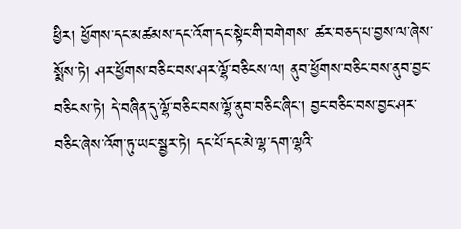ཕྱིར། ཕྱོགས་དང་མཚམས་དང་འོག་དང་སྟེང་གི་བགེགས་ ཚར་བཅད་པ་བྱས་ལ་ཞེས་སྨོས་ཏེ། ཤར་ཕྱོགས་བཅིང་བས་ཤར་ལྷོ་བཅིངས་ལ། ནུབ་ཕྱོགས་བཅིང་བས་ནུབ་བྱང་བཅིངས་ཏེ། དེ་བཞིན་དུ་ལྷོ་བཅིང་བས་ལྷོ་ནུབ་བཅིང་ཞིང་། བྱང་བཅིང་བས་བྱང་ཤར་བཅིང་ཞེས་འོག་ཏུ་ཡང་སྦྱར་ཏེ། དང་པོ་དང་མེ་ལྷ་དག་ལྷའི་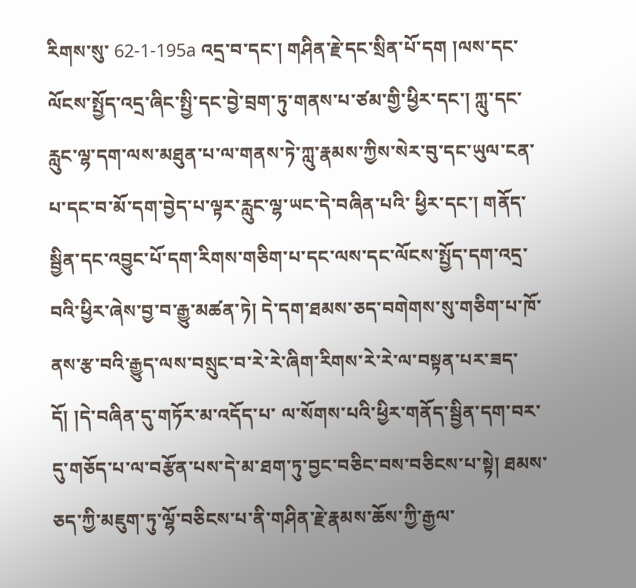རིགས་སུ་ 62-1-195a འདྲ་བ་དང་། གཤིན་རྗེ་དང་སྲིན་པོ་དག །ལས་དང་ལོངས་སྤྱོད་འདྲ་ཞིང་སྤྱི་དང་བྱེ་བྲག་ཏུ་གནས་པ་ཙམ་གྱི་ཕྱིར་དང་། ཀླུ་དང་རླུང་ལྷ་དག་ལས་མཐུན་པ་ལ་གནས་ཏེ་ཀླུ་རྣམས་ཀྱིས་སེར་བུ་དང་ཡུལ་ངན་པ་དང་བ་མོ་དག་བྱེད་པ་ལྟར་རླུང་ལྷ་ཡང་དེ་བཞིན་པའི་ ཕྱིར་དང་། གནོད་སྦྱིན་དང་འབྱུང་པོ་དག་རིགས་གཅིག་པ་དང་ལས་དང་ལོངས་སྤྱོད་དག་འདྲ་བའི་ཕྱིར་ཞེས་བྱ་བ་རྒྱུ་མཚན་ཏེ། དེ་དག་ཐམས་ཅད་བགེགས་སུ་གཅིག་པ་ཁོ་ནས་རྩ་བའི་རྒྱུད་ལས་བསྲུང་བ་རེ་རེ་ཞིག་རིགས་རེ་རེ་ལ་བསྟན་པར་ཟད་དོ། །དེ་བཞིན་དུ་གཏོར་མ་འདོད་པ་ ལ་སོགས་པའི་ཕྱིར་གནོད་སྦྱིན་དག་བར་དུ་གཅོད་པ་ལ་བརྩོན་པས་དེ་མ་ཐག་ཏུ་བྱང་བཅིང་བས་བཅིངས་པ་སྟེ། ཐམས་ཅད་ཀྱི་མཇུག་ཏུ་ལྷོ་བཅིངས་པ་ནི་གཤིན་རྗེ་རྣམས་ཆོས་ཀྱི་རྒྱལ་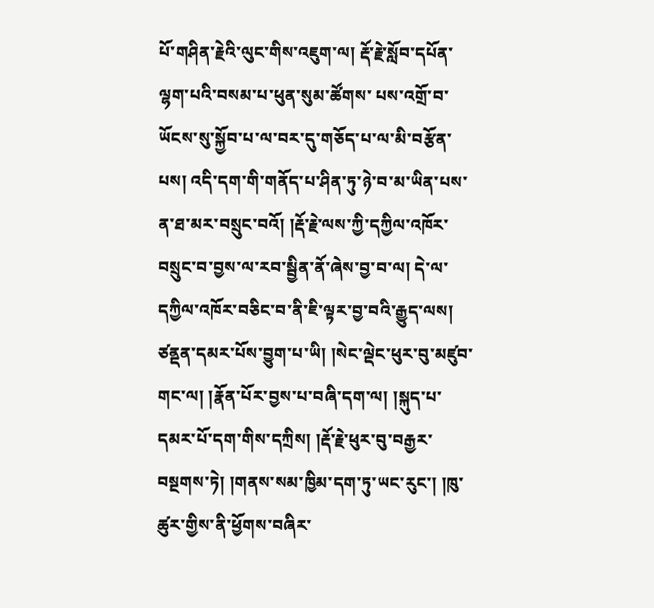པོ་གཤིན་རྗེའི་ལུང་གིས་འཇུག་ལ། རྡོ་རྗེ་སློབ་དཔོན་ལྷག་པའི་བསམ་པ་ཕུན་སུམ་ཚོགས་ པས་འགྲོ་བ་ཡོངས་སུ་སྐྱོབ་པ་ལ་བར་དུ་གཅོད་པ་ལ་མི་བརྩོན་པས། འདི་དག་གི་གནོད་པ་ཤིན་ཏུ་ཉེ་བ་མ་ཡིན་པས་ན་ཐ་མར་བསྲུང་བའོ། །རྡོ་རྗེ་ལས་ཀྱི་དཀྱིལ་འཁོར་བསྲུང་བ་བྱས་ལ་རབ་སྦྱིན་ནོ་ཞེས་བྱ་བ་ལ། དེ་ལ་དཀྱིལ་འཁོར་བཅིང་བ་ནི་ཇི་ལྟར་བྱ་བའི་རྒྱུད་ལས། ཙནྡན་དམར་པོས་བྱུག་པ་ཡི། །སེང་ལྡེང་ཕུར་བུ་མཛུབ་གང་ལ། །རྣོན་པོར་བྱས་པ་བཞི་དག་ལ། །སྐུད་པ་དམར་པོ་དག་གིས་དཀྲིས། །རྡོ་རྗེ་ཕུར་བུ་བརྒྱར་བསྔགས་ཏེ། །གནས་སམ་ཁྱིམ་དག་ཏུ་ཡང་རུང་། །ཁུ་ཚུར་གྱིས་ནི་ཕྱོགས་བཞིར་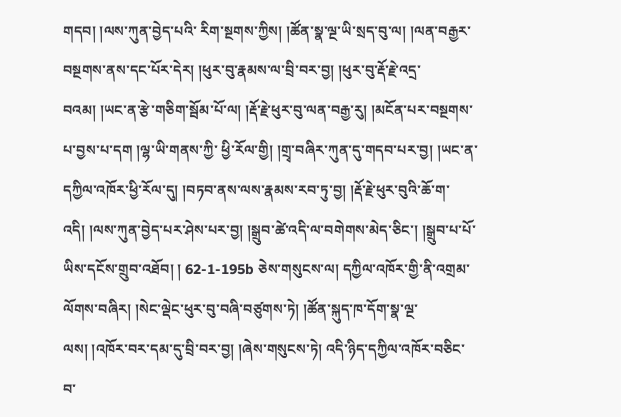གདབ། །ལས་ཀུན་བྱེད་པའི་ རིག་སྔགས་ཀྱིས། །ཚོན་སྣ་ལྔ་ཡི་སྲད་བུ་ལ། །ལན་བརྒྱར་བསྔགས་ནས་དང་པོར་དེར། །ཕུར་བུ་རྣམས་ལ་བྲི་བར་བྱ། །ཕུར་བུ་རྡོ་རྗེ་འདྲ་བའམ། །ཡང་ན་རྩེ་གཅིག་སྦོམ་པོ་ལ། །རྡོ་རྗེ་ཕུར་བུ་ལན་བརྒྱ་རུ། །མངོན་པར་བསྔགས་པ་བྱས་པ་དག །ལྷ་ཡི་གནས་ཀྱི་ ཕྱི་རོལ་གྱི། །གྲྭ་བཞིར་ཀུན་དུ་གདབ་པར་བྱ། །ཡང་ན་དཀྱིལ་འཁོར་ཕྱི་རོལ་དུ། །བཏབ་ནས་ལས་རྣམས་རབ་ཏུ་བྱ། །རྡོ་རྗེ་ཕུར་བུའི་ཆོ་ག་འདི། །ལས་ཀུན་བྱེད་པར་ཤེས་པར་བྱ། །སྒྲུབ་ཚེ་འདི་ལ་བགེགས་མེད་ཅིང་། །སྒྲུབ་པ་པོ་ཡིས་དངོས་གྲུབ་འཐོབ། ། 62-1-195b ཅེས་གསུངས་ལ། དཀྱིལ་འཁོར་གྱི་ནི་འགྲམ་ལོགས་བཞིར། །སེང་ལྡེང་ཕུར་བུ་བཞི་བཙུགས་ཏེ། །ཚོན་སྐུད་ཁ་དོག་སྣ་ལྔ་ལས། །འཁོར་བར་དམ་དུ་བྲི་བར་བྱ། །ཞེས་གསུངས་ཏེ། འདི་ཉིད་དཀྱིལ་འཁོར་བཅིང་བ་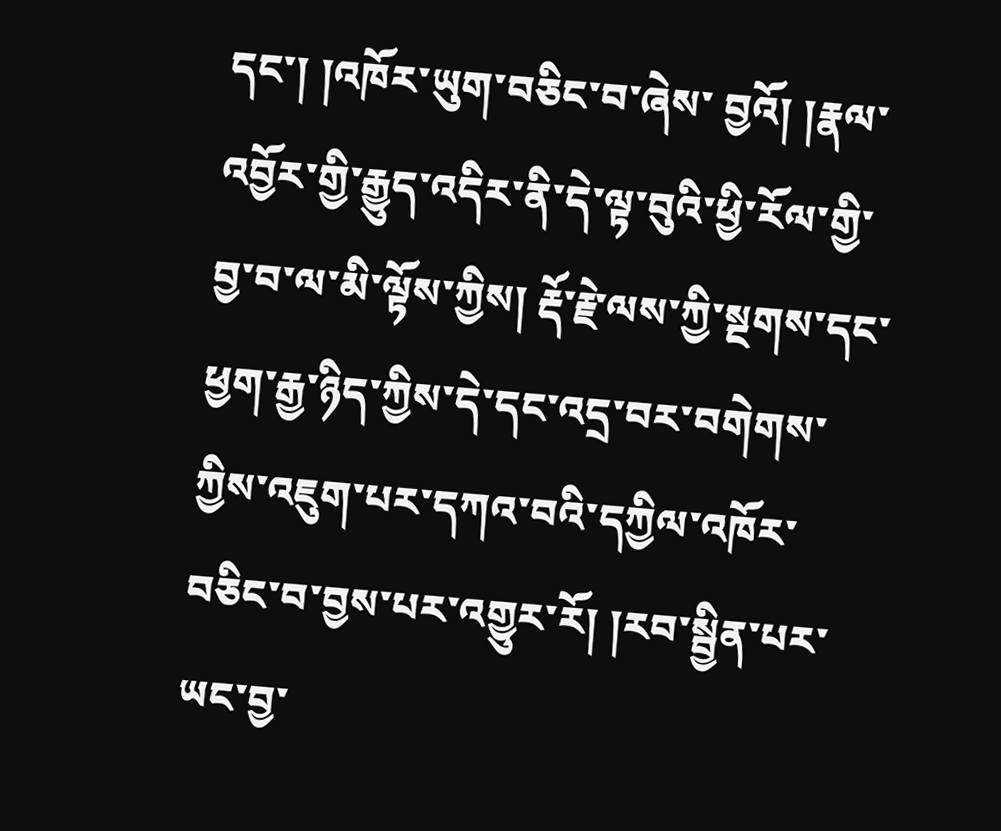དང་། །འཁོར་ཡུག་བཅིང་བ་ཞེས་ བྱའོ། །རྣལ་འབྱོར་གྱི་རྒྱུད་འདིར་ནི་དེ་ལྟ་བུའི་ཕྱི་རོལ་གྱི་བྱ་བ་ལ་མི་ལྟོས་ཀྱིས། རྡོ་རྗེ་ལས་ཀྱི་སྔགས་དང་ཕྱག་རྒྱ་ཉིད་ཀྱིས་དེ་དང་འདྲ་བར་བགེགས་ཀྱིས་འཇུག་པར་དཀའ་བའི་དཀྱིལ་འཁོར་བཅིང་བ་བྱས་པར་འགྱུར་རོ། །རབ་སྦྱིན་པར་ཡང་བྱ་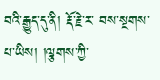བའི་རྒྱུད་དུ་ནི། རྡོ་རྗེ་ར་ བས་སྔགས་པ་ཡིས། །ལྕགས་ཀྱི་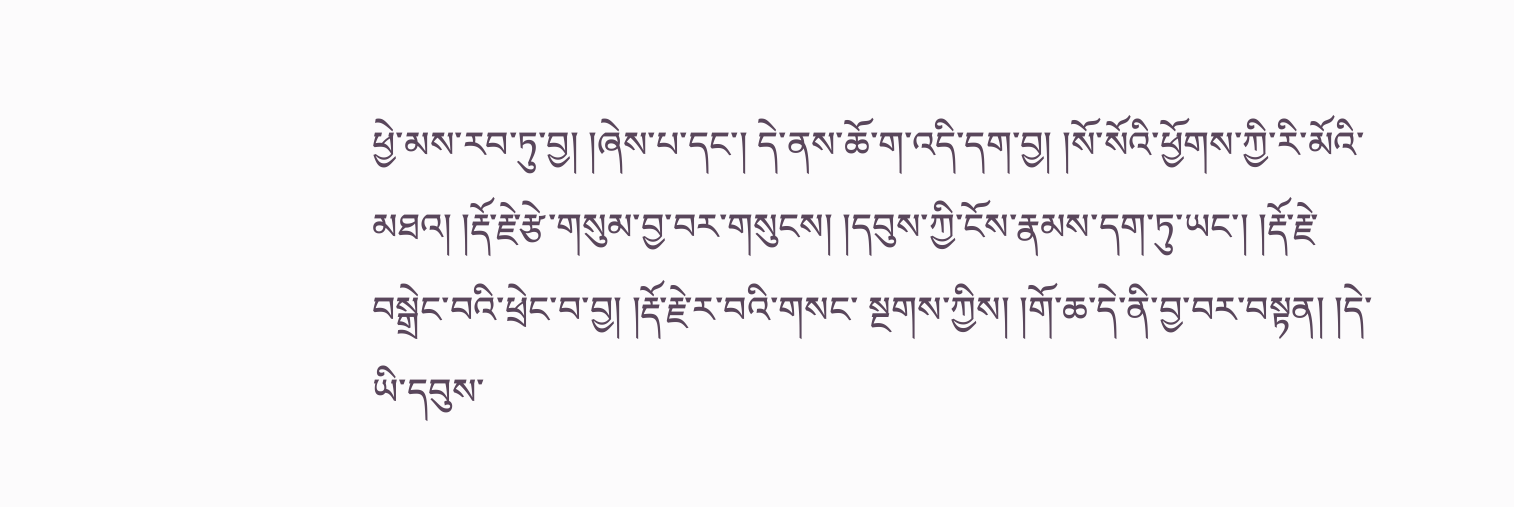ཕྱེ་མས་རབ་ཏུ་བྱ། །ཞེས་པ་དང་། དེ་ནས་ཆོ་ག་འདི་དག་བྱ། །སོ་སོའི་ཕྱོགས་ཀྱི་རི་མོའི་མཐའ། །རྡོ་རྗེ་རྩེ་གསུམ་བྱ་བར་གསུངས། །དབུས་ཀྱི་ངོས་རྣམས་དག་ཏུ་ཡང་། །རྡོ་རྗེ་བསྒྲེང་བའི་ཕྲེང་བ་བྱ། །རྡོ་རྗེ་ར་བའི་གསང་ སྔགས་ཀྱིས། །གོ་ཆ་དེ་ནི་བྱ་བར་བསྟན། །དེ་ཡི་དབུས་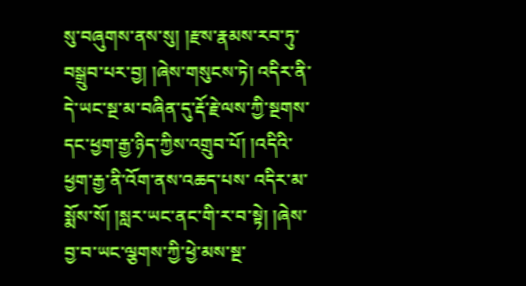སུ་བཞུགས་ནས་སུ། །རྫས་རྣམས་རབ་ཏུ་བསྒྲུབ་པར་བྱ། །ཞེས་གསུངས་ཏེ། འདིར་ནི་དེ་ཡང་སྔ་མ་བཞིན་དུ་རྡོ་རྗེ་ལས་ཀྱི་སྔགས་དང་ཕྱག་རྒྱ་ཉིད་ཀྱིས་འགྲུབ་པོ། །འདིའི་ཕྱག་རྒྱ་ནི་འོག་ནས་འཆད་པས་ འདིར་མ་སྨོས་སོ། །སླར་ཡང་ནང་གི་ར་བ་སྟེ། །ཞེས་བྱ་བ་ཡང་ལྕགས་ཀྱི་ཕྱེ་མས་སྔ་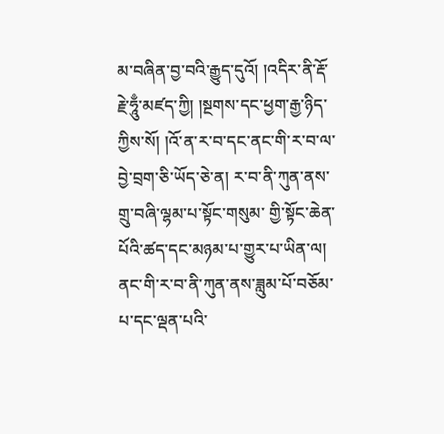མ་བཞིན་བྱ་བའི་རྒྱུད་དུའོ། །འདིར་ནི་རྡོ་རྗེ་ཧཱུྃ་མཛད་ཀྱི། །སྔགས་དང་ཕྱག་རྒྱ་ཉིད་ཀྱིས་སོ། །འོ་ན་ར་བ་དང་ནང་གི་ར་བ་ལ་བྱེ་བྲག་ཅི་ཡོད་ཅེ་ན། ར་བ་ནི་ཀུན་ནས་གྲུ་བཞི་ལྷམ་པ་སྟོང་གསུམ་ གྱི་སྟོང་ཆེན་པོའི་ཚད་དང་མཉམ་པ་གྱུར་པ་ཡིན་ལ། ནང་གི་ར་བ་ནི་ཀུན་ནས་ཟླུམ་པོ་བཅོམ་པ་དང་ལྡན་པའི་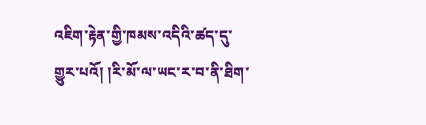འཇིག་རྟེན་གྱི་ཁམས་འདིའི་ཚད་དུ་གྱུར་པའོ། །རི་མོ་ལ་ཡང་ར་བ་ནི་ཐིག་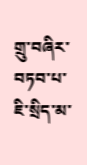གྲུ་བཞིར་བཏབ་པ་ཇི་སྲིད་མ་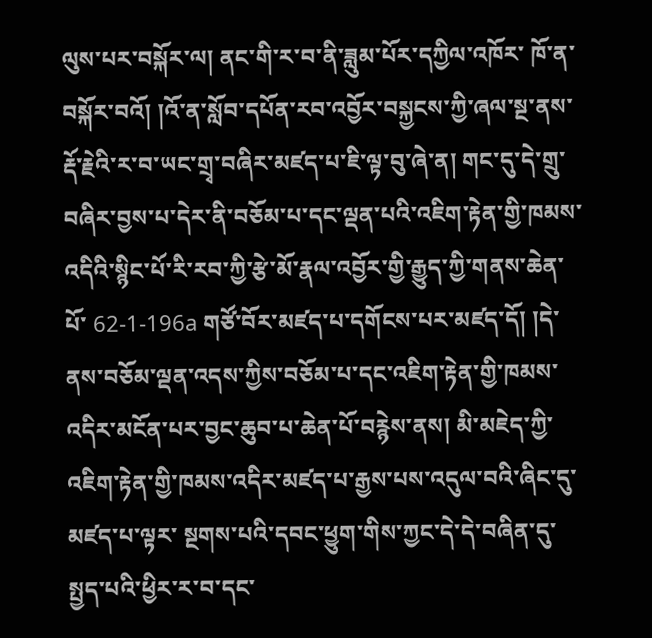ལུས་པར་བསྐོར་ལ། ནང་གི་ར་བ་ནི་ཟླུམ་པོར་དཀྱིལ་འཁོར་ ཁོ་ན་བསྐོར་བའོ། །འོ་ན་སློབ་དཔོན་རབ་འབྱོར་བསྐྱངས་ཀྱི་ཞལ་སྔ་ནས་རྡོ་རྗེའི་ར་བ་ཡང་གྲྭ་བཞིར་མཛད་པ་ཇི་ལྟ་བུ་ཞེ་ན། གང་དུ་དེ་གྲུ་བཞིར་བྱས་པ་དེར་ནི་བཅོམ་པ་དང་ལྡན་པའི་འཇིག་རྟེན་གྱི་ཁམས་འདིའི་སྙིང་པོ་རི་རབ་ཀྱི་རྩེ་མོ་རྣལ་འབྱོར་གྱི་རྒྱུད་ཀྱི་གནས་ཆེན་པོ་ 62-1-196a གཙོ་བོར་མཛད་པ་དགོངས་པར་མཛད་དོ། །དེ་ནས་བཅོམ་ལྡན་འདས་ཀྱིས་བཅོམ་པ་དང་འཇིག་རྟེན་གྱི་ཁམས་འདིར་མངོན་པར་བྱང་ཆུབ་པ་ཆེན་པོ་བརྙེས་ནས། མི་མཇེད་ཀྱི་འཇིག་རྟེན་གྱི་ཁམས་འདིར་མཛད་པ་རྒྱས་པས་འདུལ་བའི་ཞིང་དུ་མཛད་པ་ལྟར་ སྔགས་པའི་དབང་ཕྱུག་གིས་ཀྱང་དེ་དེ་བཞིན་དུ་སྤྱད་པའི་ཕྱིར་ར་བ་དང་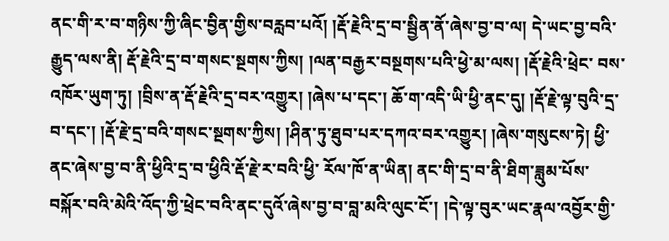ནང་གི་ར་བ་གཉིས་ཀྱི་ཞིང་བྱིན་གྱིས་བརླབ་པའོ། །རྡོ་རྗེའི་དྲ་བ་སྦྱིན་ནོ་ཞེས་བྱ་བ་ལ། དེ་ཡང་བྱ་བའི་རྒྱུད་ལས་ནི། རྡོ་རྗེའི་དྲ་བ་གསང་སྔགས་ཀྱིས། །ལན་བརྒྱར་བསྔགས་པའི་ཕྱེ་མ་ལས། །རྡོ་རྗེའི་ཕྲེང་ བས་འཁོར་ཡུག་ཏུ། །བྲིས་ན་རྡོ་རྗེའི་དྲ་བར་འགྱུར། །ཞེས་པ་དང་། ཆོ་ག་འདི་ཡི་ཕྱི་ནང་དུ། །རྡོ་རྗེ་ལྟ་བུའི་དྲ་བ་དང་། །རྡོ་རྗེ་དྲ་བའི་གསང་སྔགས་ཀྱིས། །ཤིན་ཏུ་ཐུབ་པར་དཀའ་བར་འགྱུར། །ཞེས་གསུངས་ཏེ། ཕྱི་ནང་ཞེས་བྱ་བ་ནི་ཕྱིའི་དྲ་བ་ཕྱིའི་རྡོ་རྗེ་ར་བའི་ཕྱི་ རོལ་ཁོ་ན་ཡིན། ནང་གི་དྲ་བ་ནི་ཐིག་ཟླུམ་པོས་བསྐོར་བའི་མེའི་འོད་ཀྱི་ཕྲེང་བའི་ནང་དུའོ་ཞེས་བྱ་བ་བླ་མའི་ལུང་ངོ་། །དེ་ལྟ་བུར་ཡང་རྣལ་འབྱོར་གྱི་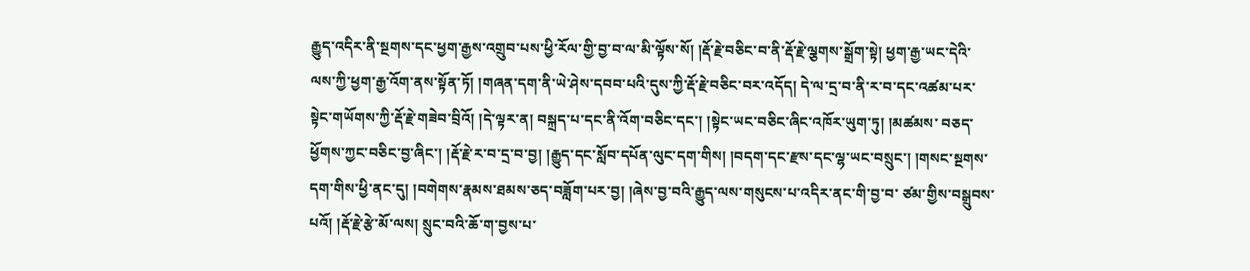རྒྱུད་འདིར་ནི་སྔགས་དང་ཕྱག་རྒྱས་འགྲུབ་པས་ཕྱི་རོལ་གྱི་བྱ་བ་ལ་མི་ལྟོས་སོ། །རྡོ་རྗེ་བཅིང་བ་ནི་རྡོ་རྗེ་ལྕགས་སྒྲོག་སྟེ། ཕྱག་རྒྱ་ཡང་དེའི་ ལས་ཀྱི་ཕྱག་རྒྱ་འོག་ནས་སྟོན་ཏོ། །གཞན་དག་ནི་ཡེ་ཤེས་དབབ་པའི་དུས་ཀྱི་རྡོ་རྗེ་བཅིང་བར་འདོད། དེ་ལ་དྲ་བ་ནི་ར་བ་དང་འཚམ་པར་སྟེང་གཡོགས་ཀྱི་རྡོ་རྗེ་གཟེབ་བྲིའོ། །དེ་ལྟར་ན། བསྐྲད་པ་དང་ནི་འོག་བཅིང་དང་། །སྟེང་ཡང་བཅིང་ཞིང་འཁོར་ཡུག་ཏུ། །མཚམས་ བཅད་ཕྱོགས་ཀྱང་བཅིང་བྱ་ཞིང་། །རྡོ་རྗེ་ར་བ་དྲ་བ་བྱ། །རྒྱུད་དང་སློབ་དཔོན་ལུང་དག་གིས། །བདག་དང་རྫས་དང་ལྷ་ཡང་བསྲུང་། །གསང་སྔགས་དག་གིས་ཕྱི་ནང་དུ། །བགེགས་རྣམས་ཐམས་ཅད་བཟློག་པར་བྱ། །ཞེས་བྱ་བའི་རྒྱུད་ལས་གསུངས་པ་འདིར་ནང་གི་བྱ་བ་ ཙམ་གྱིས་བསྒྲུབས་པའོ། །རྡོ་རྗེ་རྩེ་མོ་ལས། སྲུང་བའི་ཆོ་ག་བྱས་པ་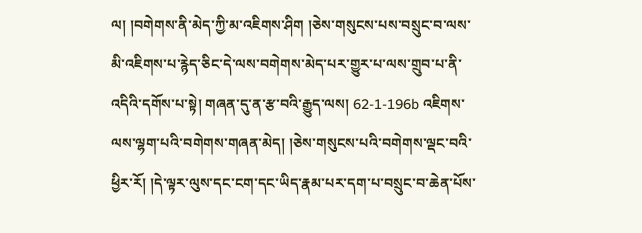ལ། །བགེགས་ནི་མེད་ཀྱི་མ་འཇིགས་ཤིག །ཅེས་གསུངས་པས་བསྲུང་བ་ལས་མི་འཇིགས་པ་རྙེད་ཅིང་དེ་ལས་བགེགས་མེད་པར་གྱུར་པ་ལས་གྲུབ་པ་ནི་འདིའི་དགོས་པ་སྟེ། གཞན་དུ་ན་རྩ་བའི་རྒྱུད་ལས། 62-1-196b འཇིགས་ལས་ལྷག་པའི་བགེགས་གཞན་མེད། །ཅེས་གསུངས་པའི་བགེགས་ལྡང་བའི་ཕྱིར་རོ། །དེ་ལྟར་ལུས་དང་ངག་དང་ཡིད་རྣམ་པར་དག་པ་བསྲུང་བ་ཆེན་པོས་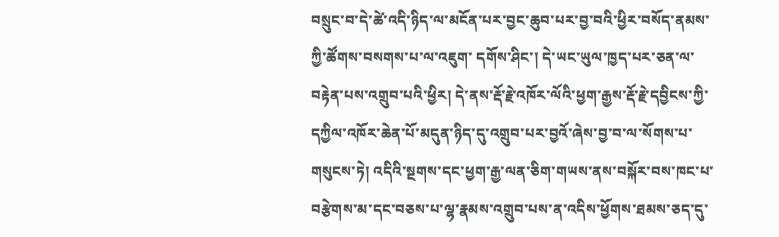བསྲུང་བ་དེ་ཚེ་འདི་ཉིད་ལ་མངོན་པར་བྱང་ཆུབ་པར་བྱ་བའི་ཕྱིར་བསོད་ནམས་ཀྱི་ཚོགས་བསགས་པ་ལ་འཇུག་ དགོས་ཤིང་། དེ་ཡང་ཡུལ་ཁྱད་པར་ཅན་ལ་བརྟེན་པས་འགྲུབ་པའི་ཕྱིར། དེ་ནས་རྡོ་རྗེ་འཁོར་ལོའི་ཕྱག་རྒྱས་རྡོ་རྗེ་དབྱིངས་ཀྱི་དཀྱིལ་འཁོར་ཆེན་པོ་མདུན་ཉིད་དུ་འགྲུབ་པར་བྱའོ་ཞེས་བྱ་བ་ལ་སོགས་པ་གསུངས་ཏེ། འདིའི་སྔགས་དང་ཕྱག་རྒྱ་ལན་ཅིག་གཡས་ནས་བསྐོར་བས་ཁང་པ་ བརྩེགས་མ་དང་བཅས་པ་ལྷ་རྣམས་འགྲུབ་པས་ན་འདིས་ཕྱོགས་ཐམས་ཅད་དུ་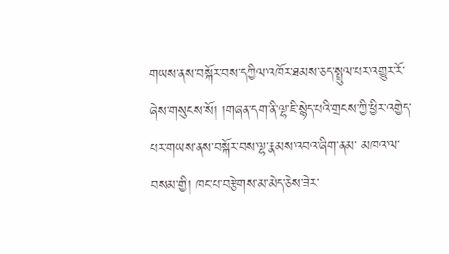གཡས་ནས་བསྐོར་བས་དཀྱིལ་འཁོར་ཐམས་ཅད་སྤྲུལ་པར་འགྱུར་རོ་ཞེས་གསུངས་སོ། །གཞན་དག་ནི་ལྷ་ཇི་སྙེད་པའི་གྲངས་ཀྱི་ཕྱིར་འགྱེད་པར་གཡས་ནས་བསྐོར་བས་ལྷ་རྣམས་འབའ་ཞིག་ནམ་ མཁའ་ལ་བསམ་གྱི། ཁང་པ་བརྩེགས་མ་མེད་ཅེས་ཟེར་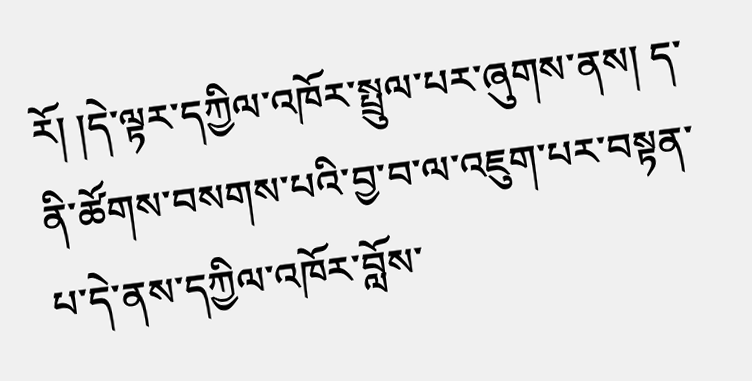རོ། །དེ་ལྟར་དཀྱིལ་འཁོར་སྤྲུལ་པར་ཞུགས་ནས། ད་ནི་ཚོགས་བསགས་པའི་བྱ་བ་ལ་འཇུག་པར་བསྟན་པ་དེ་ནས་དཀྱིལ་འཁོར་བློས་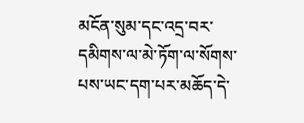མངོན་སུམ་དང་འདྲ་བར་དམིགས་ལ་མེ་ཏོག་ལ་སོགས་པས་ཡང་དག་པར་མཆོད་དེ་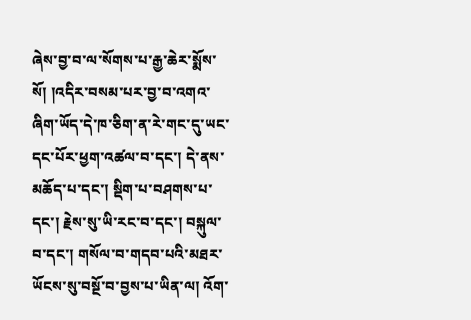ཞེས་བྱ་བ་ལ་སོགས་པ་རྒྱ་ཆེར་སྨོས་སོ། །འདིར་བསམ་པར་བྱ་བ་འགའ་ཞིག་ཡོད་དེ་ཁ་ཅིག་ན་རེ་གང་དུ་ཡང་དང་པོར་ཕྱག་འཚལ་བ་དང་། དེ་ནས་མཆོད་པ་དང་། སྡིག་པ་བཤགས་པ་དང་། རྗེས་སུ་ཡི་རང་བ་དང་། བསྐུལ་བ་དང་། གསོལ་བ་གདབ་པའི་མཐར་ ཡོངས་སུ་བསྔོ་བ་བྱས་པ་ཡིན་ལ། འོག་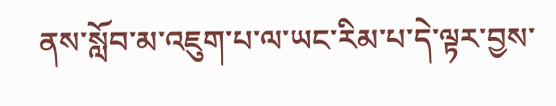ནས་སློབ་མ་འཇུག་པ་ལ་ཡང་རིམ་པ་དེ་ལྟར་བྱས་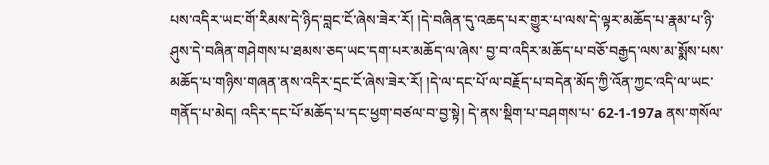པས་འདིར་ཡང་གོ་རིམས་དེ་ཉིད་བླང་ངོ་ཞེས་ཟེར་རོ། །དེ་བཞིན་དུ་འཆད་པར་གྱུར་པ་ལས་དེ་ལྟར་མཆོད་པ་རྣམ་པ་ཉི་ཤུས་དེ་བཞིན་གཤེགས་པ་ཐམས་ཅད་ཡང་དག་པར་མཆོད་ལ་ཞེས་ བྱ་བ་འདིར་མཆོད་པ་བཅོ་བརྒྱད་ལས་མ་སྨོས་པས་མཆོད་པ་གཉིས་གཞན་ནས་འདིར་དྲང་ངོ་ཞེས་ཟེར་རོ། །དེ་ལ་དང་པོ་ལ་བརྗོད་པ་བདེན་མོད་ཀྱི་འོན་ཀྱང་འདི་ལ་ཡང་གནོད་པ་མེད། འདིར་དང་པོ་མཆོད་པ་དང་ཕྱག་བཙལ་བ་བྱ་སྟེ། དེ་ནས་སྡིག་པ་བཤགས་པ་ 62-1-197a ནས་གསོལ་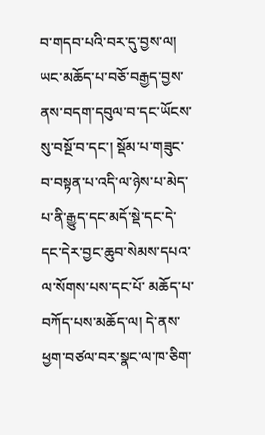བ་གདབ་པའི་བར་དུ་བྱས་ལ། ཡང་མཆོད་པ་བཅོ་བརྒྱད་བྱས་ནས་བདག་དབུལ་བ་དང་ཡོངས་སུ་བསྔོ་བ་དང་། སྡོམ་པ་གཟུང་བ་བསྟན་པ་འདི་ལ་ཉེས་པ་མེད་པ་ནི་རྒྱུད་དང་མདོ་སྡེ་དང་དེ་དང་དེར་བྱང་ཆུབ་སེམས་དཔའ་ལ་སོགས་པས་དང་པོ་ མཆོད་པ་བཀོད་པས་མཆོད་ལ། དེ་ནས་ཕྱག་བཙལ་བར་སྣང་ལ་ཁ་ཅིག་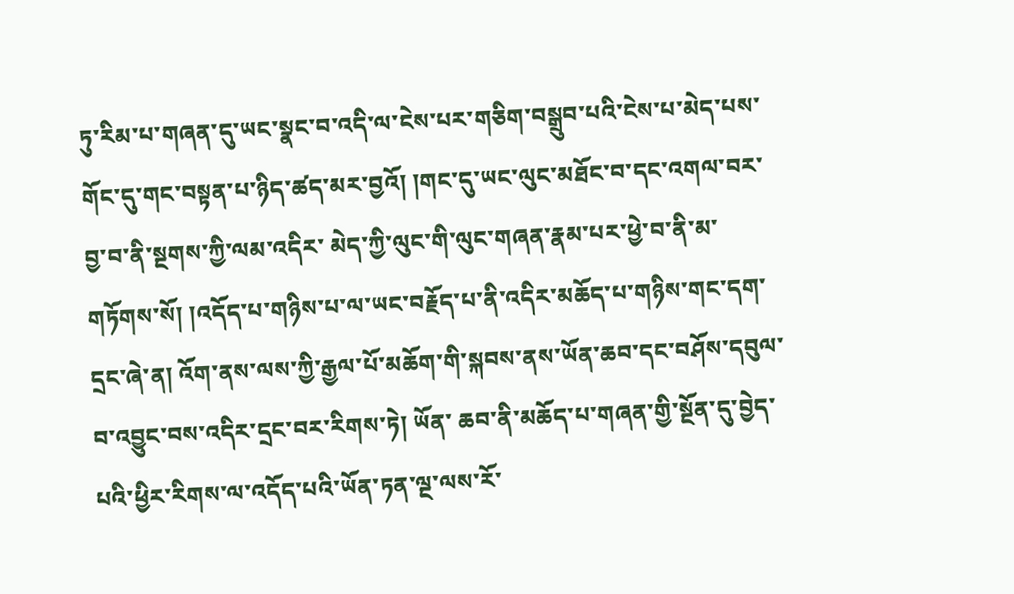ཏུ་རིམ་པ་གཞན་དུ་ཡང་སྣང་བ་འདི་ལ་ངེས་པར་གཅིག་བསྒྲུབ་པའི་ངེས་པ་མེད་པས་གོང་དུ་གང་བསྟན་པ་ཉིད་ཚད་མར་བྱའོ། །གང་དུ་ཡང་ལུང་མཐོང་བ་དང་འགལ་བར་བྱ་བ་ནི་སྔགས་ཀྱི་ལམ་འདིར་ མེད་ཀྱི་ལུང་གི་ལུང་གཞན་རྣམ་པར་ཕྱེ་བ་ནི་མ་གཏོགས་སོ། །འདོད་པ་གཉིས་པ་ལ་ཡང་བརྗོད་པ་ནི་འདིར་མཆོད་པ་གཉིས་གང་དག་དྲང་ཞེ་ན། འོག་ནས་ལས་ཀྱི་རྒྱལ་པོ་མཆོག་གི་སྐབས་ནས་ཡོན་ཆབ་དང་བཤོས་དབུལ་བ་འབྱུང་བས་འདིར་དྲང་བར་རིགས་ཏེ། ཡོན་ ཆབ་ནི་མཆོད་པ་གཞན་གྱི་སྔོན་དུ་བྱེད་པའི་ཕྱིར་རིགས་ལ་འདོད་པའི་ཡོན་ཏན་ལྔ་ལས་རོ་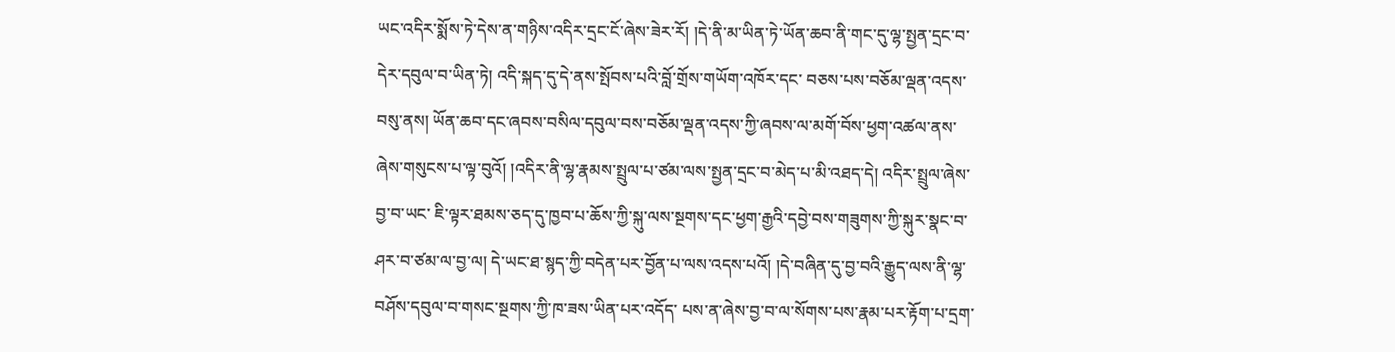ཡང་འདིར་སྨོས་ཏེ་དེས་ན་གཉིས་འདིར་དྲང་ངོ་ཞེས་ཟེར་རོ། །དེ་ནི་མ་ཡིན་ཏེ་ཡོན་ཆབ་ནི་གང་དུ་ལྷ་སྤྱན་དྲང་བ་དེར་དབུལ་བ་ཡིན་ཏེ། འདི་སྐད་དུ་དེ་ནས་སྤོབས་པའི་བློ་གྲོས་གཡོག་འཁོར་དང་ བཅས་པས་བཅོམ་ལྡན་འདས་བསུ་ནས། ཡོན་ཆབ་དང་ཞབས་བསིལ་དབུལ་བས་བཅོམ་ལྡན་འདས་ཀྱི་ཞབས་ལ་མགོ་བོས་ཕྱག་འཚལ་ནས་ཞེས་གསུངས་པ་ལྟ་བུའོ། །འདིར་ནི་ལྷ་རྣམས་སྤྲུལ་པ་ཙམ་ལས་སྤྱན་དྲང་བ་མེད་པ་མི་འཐད་དེ། འདིར་སྤྲུལ་ཞེས་བྱ་བ་ཡང་ ཇི་ལྟར་ཐམས་ཅད་དུ་ཁྱབ་པ་ཆོས་ཀྱི་སྐུ་ལས་སྔགས་དང་ཕྱག་རྒྱའི་དབྱེ་བས་གཟུགས་ཀྱི་སྐུར་སྣང་བ་ཤར་བ་ཙམ་ལ་བྱ་ལ། དེ་ཡང་ཐ་སྙད་ཀྱི་བདེན་པར་བྱོན་པ་ལས་འདས་པའོ། །དེ་བཞིན་དུ་བྱ་བའི་རྒྱུད་ལས་ནི་ལྷ་བཤོས་དབུལ་བ་གསང་སྔགས་ཀྱི་ཁ་ཟས་ཡིན་པར་འདོད་ པས་ན་ཞེས་བྱ་བ་ལ་སོགས་པས་རྣམ་པར་རྟོག་པ་དྲག་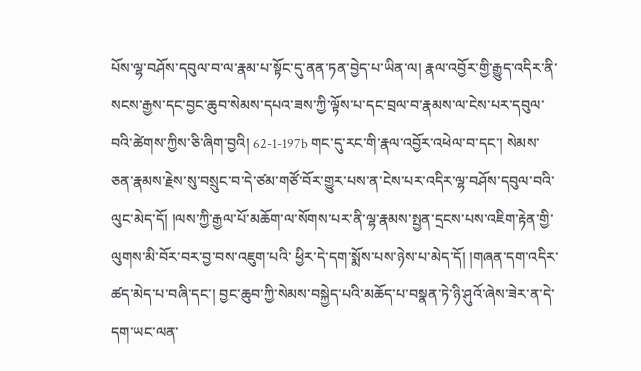པོས་ལྷ་བཤོས་དབུལ་བ་ལ་རྣམ་པ་སྟོང་དུ་ནན་ཏན་བྱེད་པ་ཡིན་ལ། རྣལ་འབྱོར་གྱི་རྒྱུད་འདིར་ནི་སངས་རྒྱས་དང་བྱང་ཆུབ་སེམས་དཔའ་ཟས་ཀྱི་ལྟོས་པ་དང་བྲལ་བ་རྣམས་ལ་ངེས་པར་དབུལ་བའི་ཚེགས་ཀྱིས་ཅི་ཞིག་བྱའི། 62-1-197b གང་དུ་རང་གི་རྣལ་འབྱོར་འཕེལ་བ་དང་། སེམས་ཅན་རྣམས་རྗེས་སུ་བསྲུང་བ་དེ་ཙམ་གཙོ་བོར་གྱུར་པས་ན་ངེས་པར་འདིར་ལྷ་བཤོས་དབུལ་བའི་ལུང་མེད་དོ། །ལས་ཀྱི་རྒྱལ་པོ་མཆོག་ལ་སོགས་པར་ནི་ལྷ་རྣམས་སྤྱན་དྲངས་པས་འཇིག་རྟེན་གྱི་ལུགས་མི་བོར་བར་བྱ་བས་འཇུག་པའི་ ཕྱིར་དེ་དག་སྨོས་པས་ཉེས་པ་མེད་དོ། །གཞན་དག་འདིར་ཚད་མེད་པ་བཞི་དང་། བྱང་ཆུབ་ཀྱི་སེམས་བསྐྱེད་པའི་མཆོད་པ་བསྣན་ཏེ་ཉི་ཤུའོ་ཞེས་ཟེར་ན་དེ་དག་ཡང་ལན་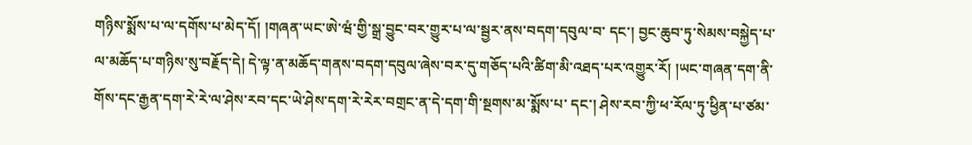གཉིས་སྨོས་པ་ལ་དགོས་པ་མེད་དོ། །གཞན་ཡང་ཨེ་ཝཾ་གྱི་སྒྲ་བྱུང་བར་གྱུར་པ་ལ་སྦྱར་ནས་བདག་དབུལ་བ་ དང་། བྱང་ཆུབ་ཏུ་སེམས་བསྐྱེད་པ་ལ་མཆོད་པ་གཉིས་སུ་བརྗོད་དེ། དེ་ལྟ་ན་མཆོད་གནས་བདག་དབུལ་ཞེས་བར་དུ་གཅོད་པའི་ཚིག་མི་འཐད་པར་འགྱུར་རོ། །ཡང་གཞན་དག་ནི་གོས་དང་རྒྱན་དག་རེ་རེ་ལ་ཤེས་རབ་དང་ཡེ་ཤེས་དག་རེ་རེར་བགྲང་ན་དེ་དག་གི་སྔགས་མ་སྨོས་པ་ དང་། ཤེས་རབ་ཀྱི་ཕ་རོལ་ཏུ་ཕྱིན་པ་ཙམ་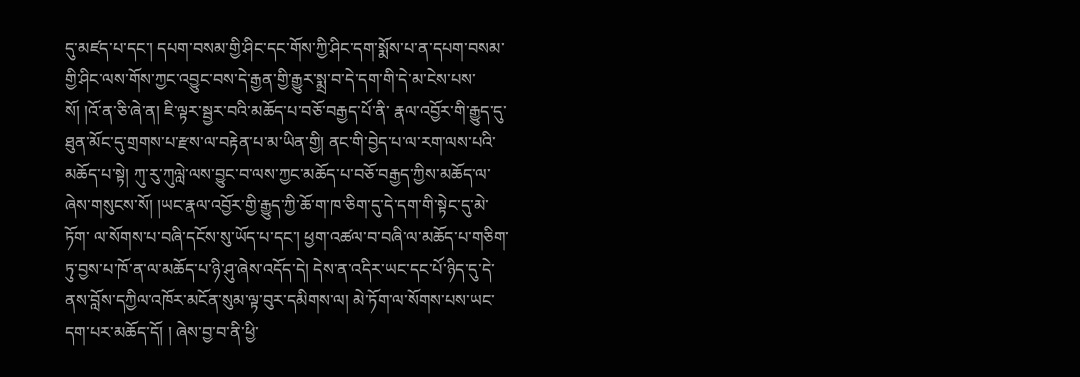དུ་མཛད་པ་དང་། དཔག་བསམ་གྱི་ཤིང་དང་གོས་ཀྱི་ཤིང་དག་སྨོས་པ་ན་དཔག་བསམ་གྱི་ཤིང་ལས་གོས་ཀྱང་འབྱུང་བས་དེ་རྒྱན་གྱི་རྒྱུར་སྨྲ་བ་དེ་དག་གི་དེ་མ་ངེས་པས་སོ། །འོ་ན་ཅི་ཞེ་ན། ཇི་ལྟར་སྦྱར་བའི་མཆོད་པ་བཅོ་བརྒྱད་པོ་ནི་ རྣལ་འབྱོར་གི་རྒྱུད་དུ་ཐུན་མོང་དུ་གྲགས་པ་རྫས་ལ་བརྟེན་པ་མ་ཡིན་གྱི། ནང་གི་བྱེད་པ་ལ་རག་ལས་པའི་མཆོད་པ་སྟེ། ཀུ་རུ་ཀུལླེ་ལས་བྱུང་བ་ལས་ཀྱང་མཆོད་པ་བཅོ་བརྒྱད་ཀྱིས་མཆོད་ལ་ཞེས་གསུངས་སོ། །ཡང་རྣལ་འབྱོར་གྱི་རྒྱུད་ཀྱི་ཆོ་ག་ཁ་ཅིག་དུ་དེ་དག་གི་སྟེང་དུ་མེ་ཏོག་ ལ་སོགས་པ་བཞི་དངོས་སུ་ཡོད་པ་དང་། ཕྱག་འཚལ་བ་བཞི་ལ་མཆོད་པ་གཅིག་ཏུ་བྱས་པ་ཁོ་ན་ལ་མཆོད་པ་ཉི་ཤུ་ཞེས་འདོད་དེ། དེས་ན་འདིར་ཡང་དང་པོ་ཉིད་དུ་དེ་ནས་བློས་དཀྱིལ་འཁོར་མངོན་སུམ་ལྟ་བུར་དམིགས་ལ། མེ་ཏོག་ལ་སོགས་པས་ཡང་དག་པར་མཆོད་དོ། ། ཞེས་བྱ་བ་ནི་ཕྱི་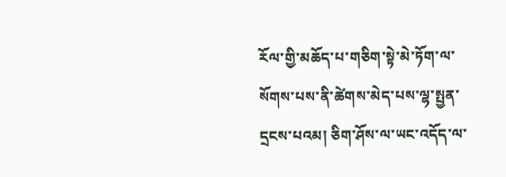རོལ་གྱི་མཆོད་པ་གཅིག་སྟེ་མེ་ཏོག་ལ་སོགས་པས་ནི་ཚེགས་མེད་པས་ལྷ་སྤྱན་དྲངས་པའམ། ཅིག་ཤོས་ལ་ཡང་འདོད་ལ་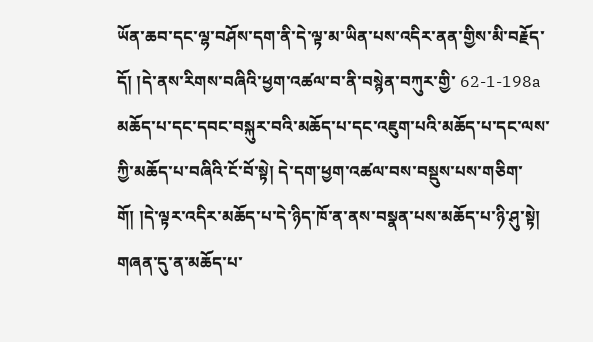ཡོན་ཆབ་དང་ལྷ་བཤོས་དག་ནི་དེ་ལྟ་མ་ཡིན་པས་འདིར་ནན་གྱིས་མི་བརྗོད་དོ། །དེ་ནས་རིགས་བཞིའི་ཕྱག་འཚལ་བ་ནི་བསྙེན་བཀུར་གྱི་ 62-1-198a མཆོད་པ་དང་དབང་བསྐུར་བའི་མཆོད་པ་དང་འཇུག་པའི་མཆོད་པ་དང་ལས་ཀྱི་མཆོད་པ་བཞིའི་ངོ་བོ་སྟེ། དེ་དག་ཕྱག་འཚལ་བས་བསྡུས་པས་གཅིག་གོ། །དེ་ལྟར་འདིར་མཆོད་པ་དེ་ཉིད་ཁོ་ན་ནས་བསྣན་པས་མཆོད་པ་ཉི་ཤུ་སྟེ། གཞན་དུ་ན་མཆོད་པ་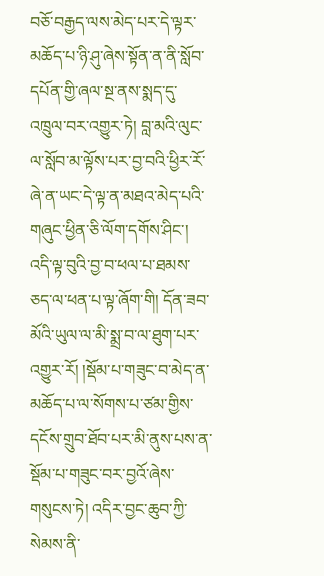བཅོ་བརྒྱད་ལས་མེད་པར་དེ་ལྟར་མཆོད་པ་ཉི་ཤུ་ཞེས་སྟོན་ན་ནི་སློབ་དཔོན་གྱི་ཞལ་སྔ་ནས་སྨད་དུ་འཁྲུལ་བར་འགྱུར་ཏེ། བླ་མའི་ལུང་ལ་སློབ་མ་ལྟོས་པར་བྱ་བའི་ཕྱིར་རོ་ཞེ་ན་ཡང་དེ་ལྟ་ན་མཐའ་མེད་པའི་གཞུང་ཕྱིན་ཅི་ལོག་དགོས་ཤིང་། འདི་ལྟ་བུའི་བྱ་བ་ཕལ་པ་ཐམས་ ཅད་ལ་ཕན་པ་ལྟ་ཞོག་གི། དོན་ཟབ་མོའི་ཡུལ་ལ་མི་སྨྲ་བ་ལ་ཐུག་པར་འགྱུར་རོ། །སྡོམ་པ་གཟུང་བ་མེད་ན་མཆོད་པ་ལ་སོགས་པ་ཙམ་གྱིས་དངོས་གྲུབ་ཐོབ་པར་མི་ནུས་པས་ན་སྡོམ་པ་གཟུང་བར་བྱའོ་ཞེས་གསུངས་ཏེ། འདིར་བྱང་ཆུབ་ཀྱི་སེམས་ནི་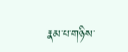རྣམ་པ་གཉིས་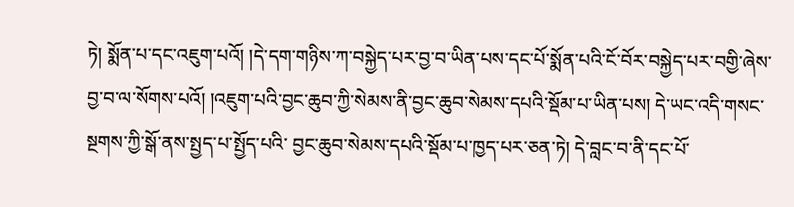ཏེ། སྨོན་པ་དང་འཇུག་པའོ། །དེ་དག་གཉིས་ཀ་བསྐྱེད་པར་བྱ་བ་ཡིན་པས་དང་པོ་སྨོན་པའི་ངོ་བོར་བསྐྱེད་པར་བགྱི་ཞེས་བྱ་བ་ལ་སོགས་པའོ། །འཇུག་པའི་བྱང་ཆུབ་ཀྱི་སེམས་ནི་བྱང་ཆུབ་སེམས་དཔའི་སྡོམ་པ་ཡིན་པས། དེ་ཡང་འདི་གསང་སྔགས་ཀྱི་སྒོ་ནས་སྤྱད་པ་སྤྱོད་པའི་ བྱང་ཆུབ་སེམས་དཔའི་སྡོམ་པ་ཁྱད་པར་ཅན་ཏེ། དེ་བླང་བ་ནི་དང་པོ་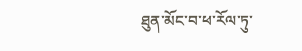ཐུན་མོང་བ་ཕ་རོལ་ཏུ་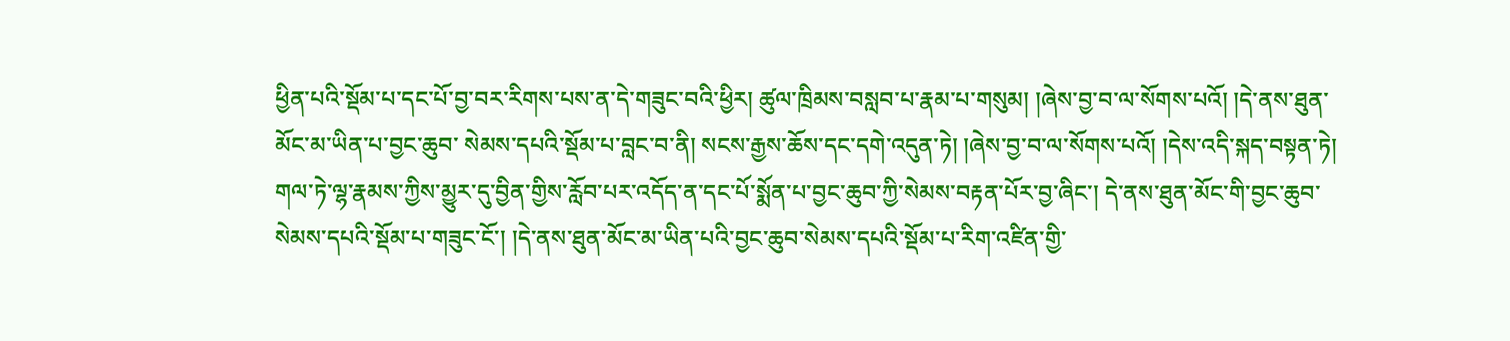ཕྱིན་པའི་སྡོམ་པ་དང་པོ་བྱ་བར་རིགས་པས་ན་དེ་གཟུང་བའི་ཕྱིར། ཚུལ་ཁྲིམས་བསླབ་པ་རྣམ་པ་གསུམ། །ཞེས་བྱ་བ་ལ་སོགས་པའོ། །དེ་ནས་ཐུན་མོང་མ་ཡིན་པ་བྱང་ཆུབ་ སེམས་དཔའི་སྡོམ་པ་བླང་བ་ནི། སངས་རྒྱས་ཆོས་དང་དགེ་འདུན་ཏེ། །ཞེས་བྱ་བ་ལ་སོགས་པའོ། །དེས་འདི་སྐད་བསྟན་ཏེ། གལ་ཏེ་ལྷ་རྣམས་ཀྱིས་མྱུར་དུ་བྱིན་གྱིས་རློབ་པར་འདོད་ན་དང་པོ་སྨོན་པ་བྱང་ཆུབ་ཀྱི་སེམས་བརྟན་པོར་བྱ་ཞིང་། དེ་ནས་ཐུན་མོང་གི་བྱང་ཆུབ་ སེམས་དཔའི་སྡོམ་པ་གཟུང་ངོ་། །དེ་ནས་ཐུན་མོང་མ་ཡིན་པའི་བྱང་ཆུབ་སེམས་དཔའི་སྡོམ་པ་རིག་འཛིན་གྱི་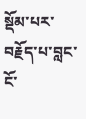སྡོམ་པར་བརྗོད་པ་བླང་ངོ་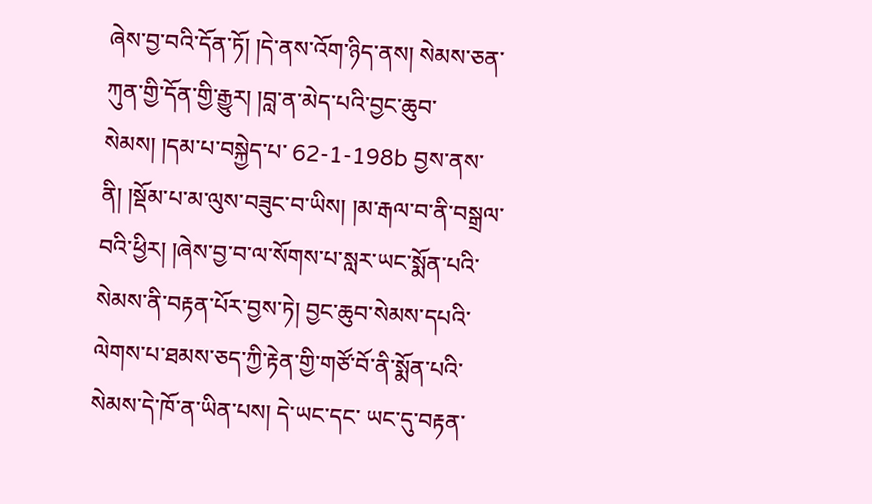ཞེས་བྱ་བའི་དོན་ཏོ། །དེ་ནས་འོག་ཉིད་ནས། སེམས་ཅན་ཀུན་གྱི་དོན་གྱི་རྒྱུར། །བླ་ན་མེད་པའི་བྱང་ཆུབ་སེམས། །དམ་པ་བསྐྱེད་པ་ 62-1-198b བྱས་ནས་ནི། །སྡོམ་པ་མ་ལུས་བཟུང་བ་ཡིས། །མ་རྒལ་བ་ནི་བསྒྲལ་བའི་ཕྱིར། །ཞེས་བྱ་བ་ལ་སོགས་པ་སླར་ཡང་སྨོན་པའི་སེམས་ནི་བརྟན་པོར་བྱས་ཏེ། བྱང་ཆུབ་སེམས་དཔའི་ལེགས་པ་ཐམས་ཅད་ཀྱི་རྟེན་གྱི་གཙོ་བོ་ནི་སྨོན་པའི་སེམས་དེ་ཁོ་ན་ཡིན་པས། དེ་ཡང་དང་ ཡང་དུ་བརྟན་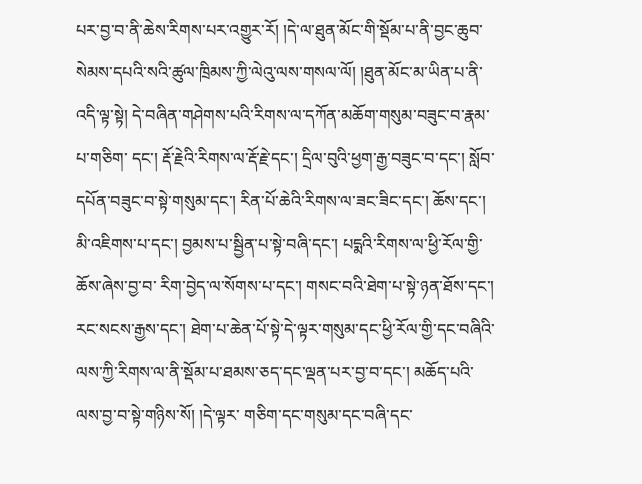པར་བྱ་བ་ནི་ཆེས་རིགས་པར་འགྱུར་རོ། །དེ་ལ་ཐུན་མོང་གི་སྡོམ་པ་ནི་བྱང་ཆུབ་སེམས་དཔའི་སའི་ཚུལ་ཁྲིམས་ཀྱི་ལེའུ་ལས་གསལ་ལོ། །ཐུན་མོང་མ་ཡིན་པ་ནི་འདི་ལྟ་སྟེ། དེ་བཞིན་གཤེགས་པའི་རིགས་ལ་དཀོན་མཆོག་གསུམ་བཟུང་བ་རྣམ་པ་གཅིག་ དང་། རྡོ་རྗེའི་རིགས་ལ་རྡོ་རྗེ་དང་། དྲིལ་བུའི་ཕྱག་རྒྱ་བཟུང་བ་དང་། སློབ་དཔོན་བཟུང་བ་སྟེ་གསུམ་དང་། རིན་པོ་ཆེའི་རིགས་ལ་ཟང་ཟིང་དང་། ཆོས་དང་། མི་འཇིགས་པ་དང་། བྱམས་པ་སྦྱིན་པ་སྟེ་བཞི་དང་། པདྨའི་རིགས་ལ་ཕྱི་རོལ་གྱི་ཆོས་ཞེས་བྱ་བ་ རིག་བྱེད་ལ་སོགས་པ་དང་། གསང་བའི་ཐེག་པ་སྟེ་ཉན་ཐོས་དང་། རང་སངས་རྒྱས་དང་། ཐེག་པ་ཆེན་པོ་སྟེ་དེ་ལྟར་གསུམ་དང་ཕྱི་རོལ་གྱི་དང་བཞིའི་ལས་ཀྱི་རིགས་ལ་ནི་སྡོམ་པ་ཐམས་ཅད་དང་ལྡན་པར་བྱ་བ་དང་། མཆོད་པའི་ལས་བྱ་བ་སྟེ་གཉིས་སོ། །དེ་ལྟར་ གཅིག་དང་གསུམ་དང་བཞི་དང་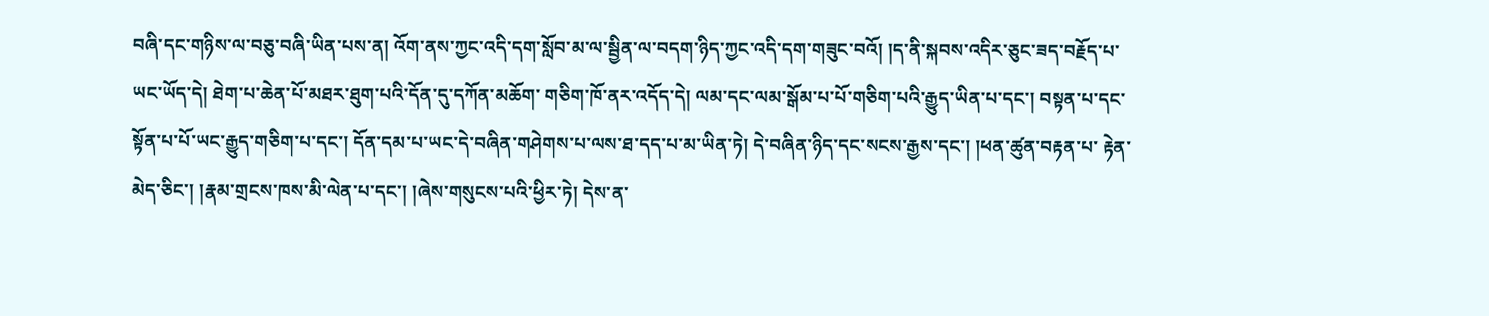བཞི་དང་གཉིས་ལ་བཅུ་བཞི་ཡིན་པས་ན། འོག་ནས་ཀྱང་འདི་དག་སློབ་མ་ལ་སྦྱིན་ལ་བདག་ཉིད་ཀྱང་འདི་དག་གཟུང་བའོ། །ད་ནི་སྐབས་འདིར་ཅུང་ཟད་བརྗོད་པ་ཡང་ཡོད་དེ། ཐེག་པ་ཆེན་པོ་མཐར་ཐུག་པའི་དོན་དུ་དཀོན་མཆོག་ གཅིག་ཁོ་ནར་འདོད་དེ། ལམ་དང་ལམ་སྒོམ་པ་པོ་གཅིག་པའི་རྒྱུད་ཡིན་པ་དང་། བསྟན་པ་དང་སྟོན་པ་པོ་ཡང་རྒྱུད་གཅིག་པ་དང་། དོན་དམ་པ་ཡང་དེ་བཞིན་གཤེགས་པ་ལས་ཐ་དད་པ་མ་ཡིན་ཏེ། དེ་བཞིན་ཉིད་དང་སངས་རྒྱས་དང་། །ཕན་ཚུན་བརྟན་པ་ རྟེན་མེད་ཅིང་། །རྣམ་གྲངས་ཁས་མི་ལེན་པ་དང་། །ཞེས་གསུངས་པའི་ཕྱིར་ཏེ། དེས་ན་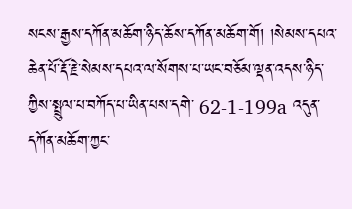སངས་རྒྱས་དཀོན་མཆོག་ཉིད་ཆོས་དཀོན་མཆོག་གོ། །སེམས་དཔའ་ཆེན་པོ་རྡོ་རྗེ་སེམས་དཔའ་ལ་སོགས་པ་ཡང་བཅོམ་ལྡན་འདས་ཉིད་ཀྱིས་སྤྲུལ་པ་བཀོད་པ་ཡིན་པས་དགེ་ 62-1-199a འདུན་དཀོན་མཆོག་ཀྱང་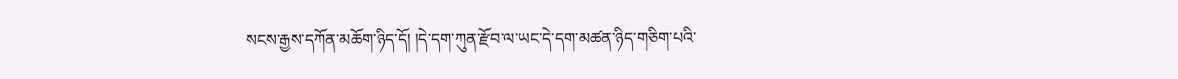སངས་རྒྱས་དཀོན་མཆོག་ཉིད་དོ། །དེ་དག་ཀུན་རྫོབ་ལ་ཡང་དེ་དག་མཚན་ཉིད་གཅིག་པའི་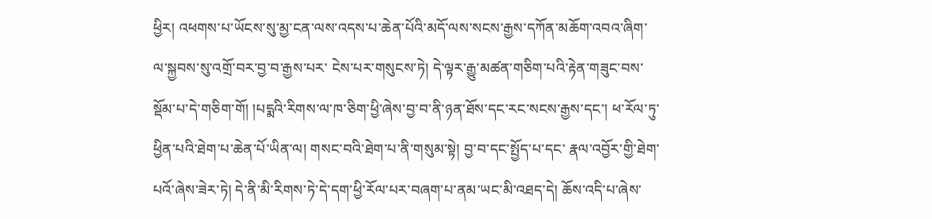ཕྱིར། འཕགས་པ་ཡོངས་སུ་མྱ་ངན་ལས་འདས་པ་ཆེན་པོའི་མདོ་ལས་སངས་རྒྱས་དཀོན་མཆོག་འབའ་ཞིག་ལ་སྐྱབས་སུ་འགྲོ་བར་བྱ་བ་རྒྱས་པར་ ངེས་པར་གསུངས་ཏེ། དེ་ལྟར་རྒྱུ་མཚན་གཅིག་པའི་རྟེན་གཟུང་བས་སྡོམ་པ་དེ་གཅིག་གོ། །པདྨའི་རིགས་ལ་ཁ་ཅིག་ཕྱི་ཞེས་བྱ་བ་ནི་ཉན་ཐོས་དང་རང་སངས་རྒྱས་དང་། ཕ་རོལ་ཏུ་ཕྱིན་པའི་ཐེག་པ་ཆེན་པོ་ཡིན་ལ། གསང་བའི་ཐེག་པ་ནི་གསུམ་སྟེ། བྱ་བ་དང་སྤྱོད་པ་དང་ རྣལ་འབྱོར་གྱི་ཐེག་པའོ་ཞེས་ཟེར་ཏེ། དེ་ནི་མི་རིགས་ཏེ་དེ་དག་ཕྱི་རོལ་པར་བཞག་པ་ནམ་ཡང་མི་འཐད་དེ། ཆོས་འདི་པ་ཞེས་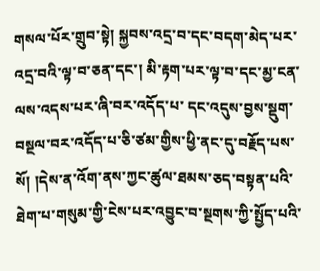གསལ་པོར་གྲུབ་སྟེ། སྐྱབས་འདྲ་བ་དང་བདག་མེད་པར་འདྲ་བའི་ལྟ་བ་ཅན་དང་། མི་རྟག་པར་ལྟ་བ་དང་མྱ་ངན་ལས་འདས་པར་ཞི་བར་འདོད་པ་ དང་འདུས་བྱས་སྡུག་བསྔལ་བར་འདོད་པ་ཅི་ཙམ་གྱིས་ཕྱི་ནང་དུ་བརྗོད་པས་སོ། །དེས་ན་འོག་ནས་ཀྱང་ཚུལ་ཐམས་ཅད་བསྟན་པའི་ཐེག་པ་གསུམ་གྱི་ངེས་པར་འབྱུང་བ་སྔགས་ཀྱི་སྤྱོད་པའི་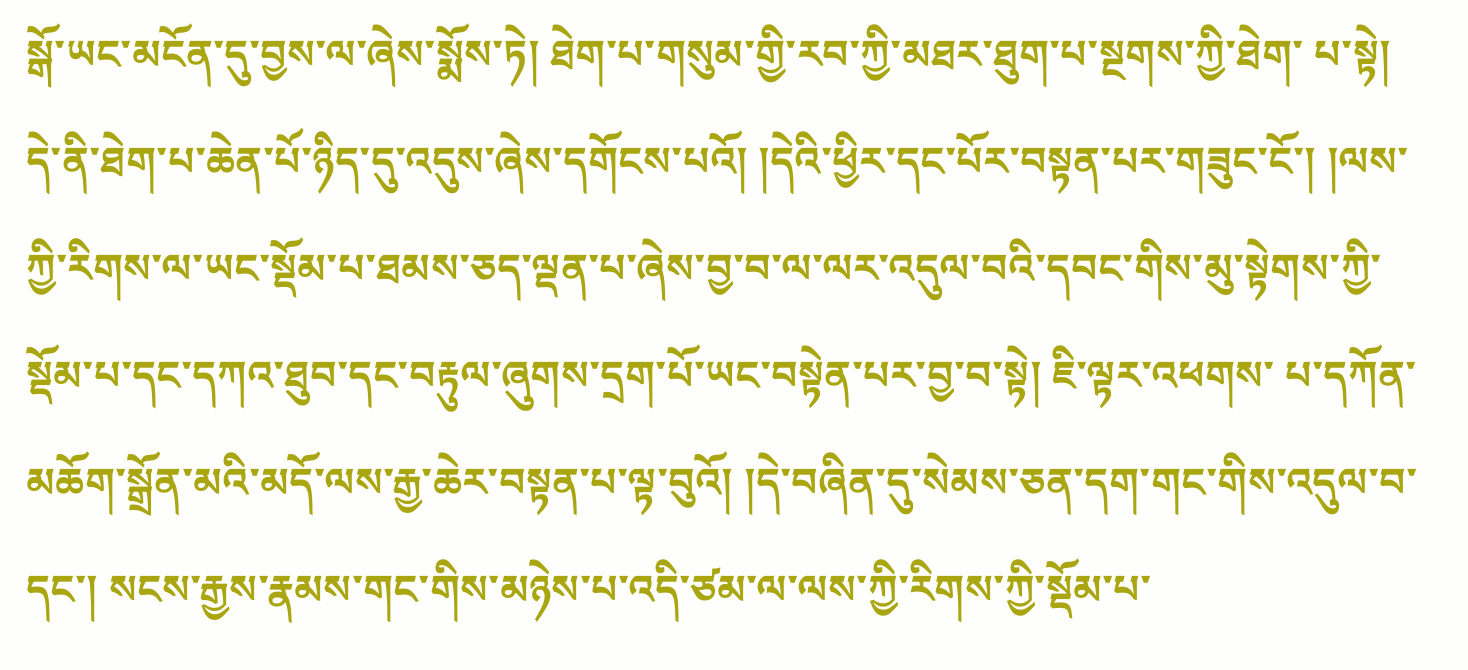སྒོ་ཡང་མངོན་དུ་བྱས་ལ་ཞེས་སྨོས་ཏེ། ཐེག་པ་གསུམ་གྱི་རབ་ཀྱི་མཐར་ཐུག་པ་སྔགས་ཀྱི་ཐེག་ པ་སྟེ། དེ་ནི་ཐེག་པ་ཆེན་པོ་ཉིད་དུ་འདུས་ཞེས་དགོངས་པའོ། །དེའི་ཕྱིར་དང་པོར་བསྟན་པར་གཟུང་ངོ་། །ལས་ཀྱི་རིགས་ལ་ཡང་སྡོམ་པ་ཐམས་ཅད་ལྡན་པ་ཞེས་བྱ་བ་ལ་ལར་འདུལ་བའི་དབང་གིས་མུ་སྟེགས་ཀྱི་སྡོམ་པ་དང་དཀའ་ཐུབ་དང་བརྟུལ་ཞུགས་དྲག་པོ་ཡང་བསྟེན་པར་བྱ་བ་སྟེ། ཇི་ལྟར་འཕགས་ པ་དཀོན་མཆོག་སྒྲོན་མའི་མདོ་ལས་རྒྱ་ཆེར་བསྟན་པ་ལྟ་བུའོ། །དེ་བཞིན་དུ་སེམས་ཅན་དག་གང་གིས་འདུལ་བ་དང་། སངས་རྒྱས་རྣམས་གང་གིས་མཉེས་པ་འདི་ཙམ་ལ་ལས་ཀྱི་རིགས་ཀྱི་སྡོམ་པ་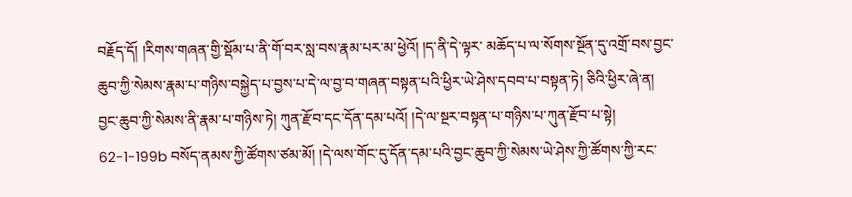བརྗོད་དོ། །རིགས་གཞན་གྱི་སྡོམ་པ་ནི་གོ་བར་སླ་བས་རྣམ་པར་མ་ཕྱེའོ། །ད་ནི་དེ་ལྟར་ མཆོད་པ་ལ་སོགས་སྔོན་དུ་འགྲོ་བས་བྱང་ཆུབ་ཀྱི་སེམས་རྣམ་པ་གཉིས་བསྐྱེད་པ་བྱས་པ་དེ་ལ་བྱ་བ་གཞན་བསྟན་པའི་ཕྱིར་ཡེ་ཤེས་དབབ་པ་བསྟན་ཏེ། ཅིའི་ཕྱིར་ཞེ་ན། བྱང་ཆུབ་ཀྱི་སེམས་ནི་རྣམ་པ་གཉིས་ཏེ། ཀུན་རྫོབ་དང་དོན་དམ་པའོ། །དེ་ལ་སྔར་བསྟན་པ་གཉིས་པ་ཀུན་རྫོབ་པ་སྟེ། 62-1-199b བསོད་ནམས་ཀྱི་ཚོགས་ཙམ་མོ། །དེ་ལས་གོང་དུ་དོན་དམ་པའི་བྱང་ཆུབ་ཀྱི་སེམས་ཡེ་ཤེས་ཀྱི་ཚོགས་ཀྱི་རང་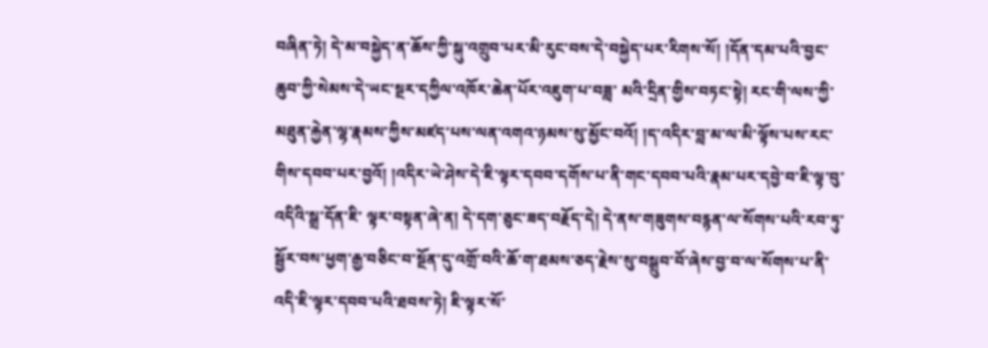བཞིན་ཏེ། དེ་མ་བསྐྱེད་ན་ཆོས་ཀྱི་སྐུ་འགྲུབ་པར་མི་རུང་བས་དེ་བསྐྱེད་པར་རིགས་སོ། །དོན་དམ་པའི་བྱང་ཆུབ་ཀྱི་སེམས་དེ་ཡང་སྔར་དཀྱིལ་འཁོར་ཆེན་པོར་འཇུག་པ་བཟླ་ མའི་དྲིན་གྱིས་བཏང་སྟེ། རང་གི་ལས་ཀྱི་མཐུན་རྐྱེན་ལྷ་རྣམས་ཀྱིས་མཛད་པས་ལན་འགའ་ཉམས་སུ་མྱོང་བའོ། །ད་འདིར་བླ་མ་ལ་མི་ལྟོས་པས་རང་གིས་དབབ་པར་བྱའོ། །འདིར་ཡེ་ཤེས་དེ་ཇི་ལྟར་དབབ་དགོས་པ་ནི་གང་དབབ་པའི་རྣམ་པར་དབྱེ་བ་ཇི་ལྟ་བུ་འདིའི་སྒྲ་དོན་ཇི་ ལྟར་བསྟན་ཞེ་ན། དེ་དག་ཅུང་ཟད་བརྗོད་དེ། དེ་ནས་གཟུགས་བརྙན་ལ་སོགས་པའི་རབ་ཏུ་སྦྱོར་བས་ཕྱག་རྒྱ་བཅིང་བ་སྔོན་དུ་འགྲོ་བའི་ཆོ་ག་ཐམས་ཅད་རྗེས་སུ་བསྒྲུབ་བོ་ཞེས་བྱ་བ་ལ་སོགས་པ་ནི་འདི་ཇི་ལྟར་དབབ་པའི་ཐབས་ཏེ། ཇི་ལྟར་སོ་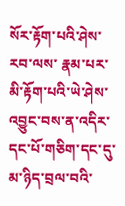སོར་རྟོག་པའི་ཤེས་རབ་ལས་ རྣམ་པར་མི་རྟོག་པའི་ཡེ་ཤེས་འབྱུང་བས་ན་འདིར་དང་པོ་གཅིག་དང་དུ་མ་ཉིད་བྲལ་བའི་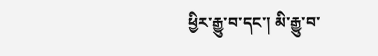ཕྱིར་རྒྱུ་བ་དང་། མི་རྒྱུ་བ་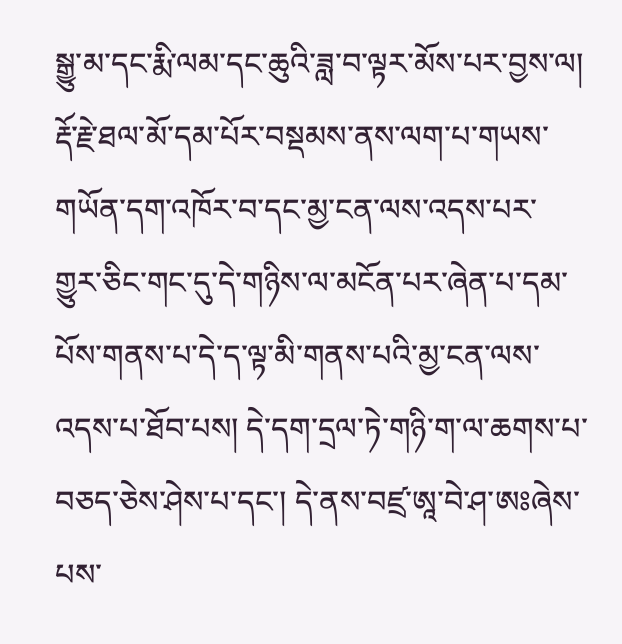སྒྱུ་མ་དང་རྨི་ལམ་དང་ཆུའི་ཟླ་བ་ལྟར་མོས་པར་བྱས་ལ། རྡོ་རྗེ་ཐལ་མོ་དམ་པོར་བསྡམས་ནས་ལག་པ་གཡས་གཡོན་དག་འཁོར་བ་དང་མྱ་ངན་ལས་འདས་པར་ གྱུར་ཅིང་གང་དུ་དེ་གཉིས་ལ་མངོན་པར་ཞེན་པ་དམ་པོས་གནས་པ་དེ་ད་ལྟ་མི་གནས་པའི་མྱ་ངན་ལས་འདས་པ་ཐོབ་པས། དེ་དག་དྲལ་ཏེ་གཉི་ག་ལ་ཆགས་པ་བཅད་ཅེས་ཤེས་པ་དང་། དེ་ནས་བཛྲ་ཨཱ་བེ་ཤ་ཨཿཞེས་པས་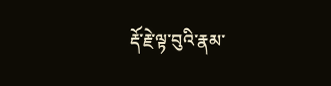རྡོ་རྗེ་ལྟ་བུའི་རྣམ་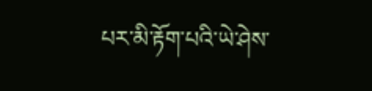པར་མི་རྟོག་པའི་ཡེ་ཤེས་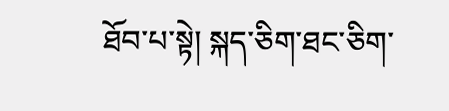ཐོབ་པ་སྟེ། སྐད་ཅིག་ཐང་ཅིག་